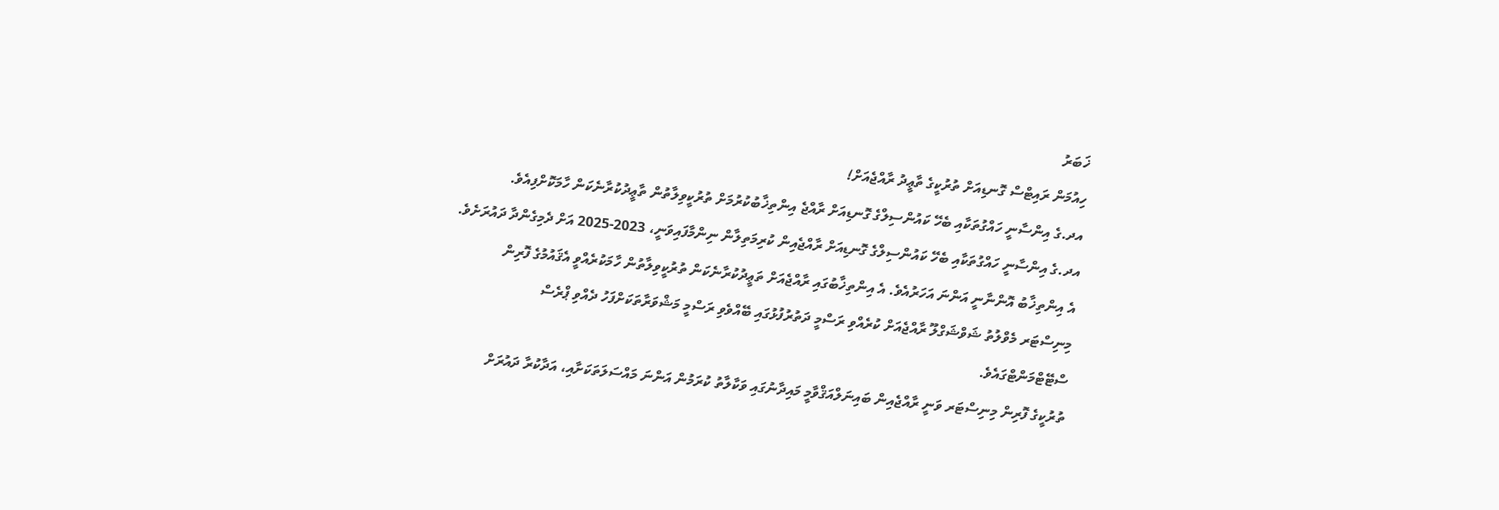ޚަބަރު
ހިއުމަން ރައިޓްސް ގޮނޑިއަށް ތުރުކީގެ ތާޢީދު ރާއްޖެއަށް!
އދ.ގެ އިންސާނީ ހައްގުތަކާއި ބެހޭ ކައުންސިލްގެ ގޮނޑިއަށް ރާއްޖެ އިންތިޚާބުކުރުމަށް ތުރުކީވިލާތުން ތާޢީދުކުރާނެކަން ހާމަކޮށްފިއެވެ.
އދ.ގެ އިންސާނީ ހައްގުތަކާއި ބެހޭ ކައުންސިލްގެ ގޮނޑިއަށް ރާއްޖެއިން ކުރިމަތިލާން ނިންމާފައިވަނީ، 2023-2025 އަށް ދެމިގެންދާ ދައުރަށެވެ. އެ އިންތިޚާބު އޮންނާނީ އަންނަ އަހަރުއެވެ. އެ އިންތިޚާބުގައި ރާއްޖެއަށް ތަޢީދުކުރާނެކަން ތުރުކީވިލާތުން ހާމަކުރެއްވީ އެޤައުމުގެ ފޮރިން މިނިސްޓަރ މެވްލުތު ޝަވްޝަގްލޫ ރާއްޖެއަށް ކުރެއްވި ރަސްމީ ދަތުރުފުޅުގައި ބޭއްވެވި ރަސްމީ މަޝްވަރާތަކަށްފަހު ދެއްވި ޕްރެސް ސްޓޭޓްމަންޓްގައެވެ.
ތުރުކީގެ ފޮރިން މިނިސްޓަރ ވަނީ ރާއްޖެއިން ބައިނަލްއަޤްވާމީ މައިދާނުގައި ވަކާލާތު ކުރަމުން އަންނަ މައްސަލަތަކަށާއި، އަދާކުރާ ދައުރަށް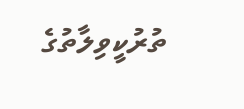ތުރުކީވިލާތުގެ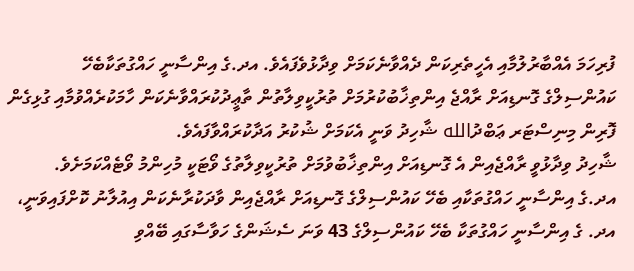ފުރިހަމަ އެއްބާރުލުމާއި އެހީތެރިކަން ދެއްވާނެކަމަށް ވިދާޅުވެފައެވެ. އދ.ގެ އިންސާނީ ހައްގުތަކާބެހޭ ކައުންސިލްގެ ގޮނޑިއަށް ރާއްޖެ އިންތިޚާބުކުރުމަށް ތުރުކީވިލާތުން ތާޢީދުކުރައްވާނެކަން ހާމަކުރެއްވުމާއި ގުޅިގެން ފޮރިން މިނިސްޓަރ ޢަބްދުالله ޝާހިދު ވަނީ އެކަމަށް ޝުކުރު އަދާކުރައްވާފައެވެ.
ޝާހިދު ވިދާޅުވީ ރާއްޖެއިން އެ ގޮނޑިއަށް އިންތިޚާބުވުމަށް ތުރުކީވިލާތުގެ ވޯޓަކީ މުހިންމު ވޯޓެއްކަމަށެވެ.
އދ.ގެ އިންސާނީ ހައްގުތަކާއި ބެހޭ ކައުންސިލްގެ ގޮނޑިއަށް ރާއްޖެއިން ވާދަކުރާނެކަން އިއުލާނު ކޮށްފައިވަނީ، އދ. ގެ އިންސާނީ ހައްގުތަކާ ބެހޭ ކައުންސިލްގެ 43 ވަނަ ސެޝަންގެ ހަވާސާގައި ބޭއްވި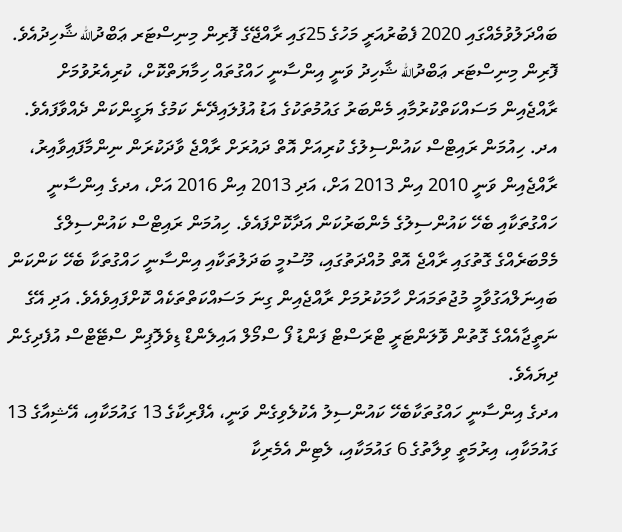ބައްދަލުވުމެއްގައި 2020 ފެބުރުއަރީ މަހުގެ 25ގައި ރާއްޖޭގެ ފޮރިން މިނިސްޓަރ ޢަބްދުالله ޝާހިދުއެވެ.
ފޮރިން މިނިސްޓަރ ޢަބްދުالله ޝާހިދު ވަނީ އިންސާނީ ހައްގުތައް ހިމާޔަތްކޮށް، ކުރިއެރުވުމަށް ރާއްޖެއިން މަސައްކަތްކުރުމާއި މެންބަރު ގައުމުތަކުގެ އަޑު އުފުލައިދޭނެ ކަމުގެ ޔަގީންކަން ދެއްވާފައެވެ.
އދ. ހިއުމަން ރައިޓްސް ކައުންސިލުގެ ކުރިއަށް އޮތް ދައުރަށް ރާއްޖެ ވާދަކުރަން ނިންމާފައިވާއިރު، ރާއްޖެއިން ވަނީ 2010 އިން 2013 އަށް، އަދި 2013 އިން 2016 އަށް، އދގެ އިންސާނީ ހައްގުތަކާއި ބެހޭ ކައުންސިލުގެ މެންބަރުކަން އަދާކޮށްފައެވެ. ހިއުމަން ރައިޓްސް ކައުންސިލްގެ މެމްބަރެއްގެ ގޮތުގައި ރާއްޖެ އޮތް މުއްދަތުގައި، މޫސުމީ ބަދަލުތަކާއި އިންސާނީ ހައްގުތަކާ ބެހޭ ކަންކަން ބައިނަލްއަގުވާމީ މުޖުތަމައަށް ހާމަކުރުމަށް ރާއްޖެއިން ގިނަ މަސައްކަތްތަކެއް ކޮށްފައިވެއެވެ. އަދި އޭގެ ނަތީޖާއެއްގެ ގޮތުން ވޮލަންޓަރީ ޓްރަސްޓް ފަންޑު ފޯ ސްމޯލް އައިލެންޑް ޑިވެލޮޕިން ސްޓޭޓްސް އުފެދިގެން ދިޔައެވެ.
އދގެ އިންސާނީ ހައްގުތަކާބެހޭ ކައުންސިލު އެކުލެވިގެން ވަނީ، އެފްރިކާގެ 13 ގައުމަކާއި، އޭޝިއާގެ 13 ގައުމަކާއި، އިރުމަތީ ވިލާތުގެ 6 ގައުމަކާއި، ލެޓިން އެމެރިކާ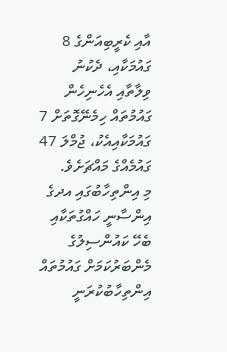އާއި ކެރީބިއަންގެ 8 ގައުމަކާއި، ދެކުނު ވިލާތާއި އެހެނިހެން ގައުމުތައް ހިމެނޭގޮތަށް 7 ގައުމަކާއިއެކު، ޖުމްލަ 47 ގައުމެއްގެ މައްޗަށެވެ.
މި އިންތިހާބުގައި އދގެ އިންސާނީ ހައްގުތަކާއި ބެހޭ ކައުންސިލުގެ މެންބަރުކަމަށް ގައުމުތައް އިންތިހާބުކުރަނީ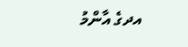އދގެ އާންމު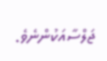ޖަލްސާއަކުންނެވެ.